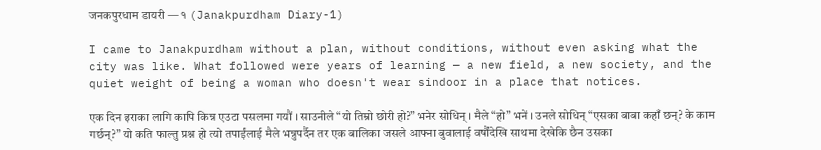जनकपुरधाम डायरी — १ (Janakpurdham Diary-1)

I came to Janakpurdham without a plan, without conditions, without even asking what the city was like. What followed were years of learning — a new field, a new society, and the quiet weight of being a woman who doesn't wear sindoor in a place that notices.

एक दिन इराका लागि कापि किन्न एउटा पसलमा गयौं । साउनीले “यो तिम्रो छोरी हो?” भनेर सोधिन् । मैले “हो” भनें । उनले सोधिन् “एसका बाबा कहाँ छन्? के काम गर्छन्?” यो कति फाल्तु प्रश्न हो त्यो तपाईंलाई मैले भन्नुपर्दैन तर एक बालिका जसले आफ्ना बुवालाई वर्षौंदेखि साथमा देखेकि छैन उसका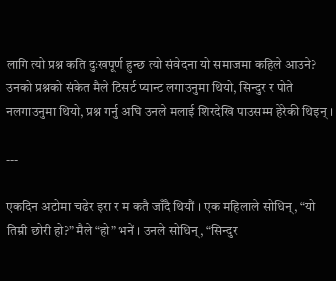लागि त्यो प्रश्न कति दुःखपूर्ण हुन्छ त्यो संवेदना यो समाजमा कहिले आउने? उनको प्रश्नको संकेत मैले टिसर्ट प्यान्ट लगाउनुमा थियो, सिन्दुर र पोते नलगाउनुमा थियो, प्रश्न गर्नु अघि उनले मलाई शिरदेखि पाउसम्म हेरेकी थिइन् ।

---

एकदिन अटोमा चढेर इरा र म कतै जाँदै थियौं । एक महिलाले सोधिन्, “यो तिम्री छोरी हो?” मैले “हो” भनें । उनले सोधिन्, “सिन्दुर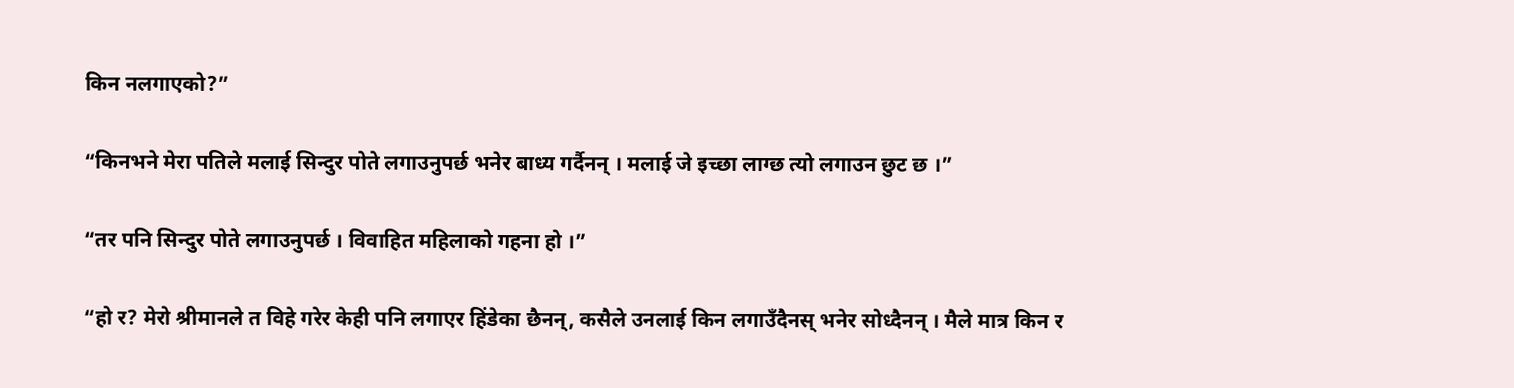किन नलगाएको?”

“किनभने मेरा पतिले मलाई सिन्दुर पोते लगाउनुपर्छ भनेर बाध्य गर्दैनन् । मलाई जे इच्छा लाग्छ त्यो लगाउन छुट छ ।”

“तर पनि सिन्दुर पोते लगाउनुपर्छ । विवाहित महिलाको गहना हो ।”

“हो र? मेरो श्रीमानले त विहे गरेर केही पनि लगाएर हिंडेका छैनन्, कसैले उनलाई किन लगाउँदैनस् भनेर सोध्दैनन् । मैले मात्र किन र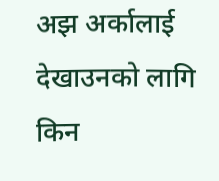अझ अर्कालाई देखाउनको लागि किन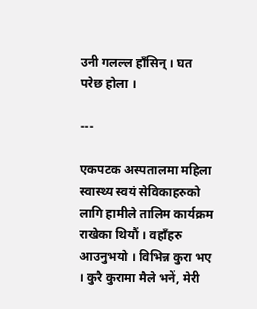उनी गलल्ल हाँसिन् । घत परेछ होला ।

---

एकपटक अस्पतालमा महिला स्वास्थ्य स्वयं सेविकाहरुको लागि हामीले तालिम कार्यक्रम राखेका थियौं । वहाँहरु आउनुभयो । विभिन्न कुरा भए । कुरै कुरामा मैले भनें, मेरी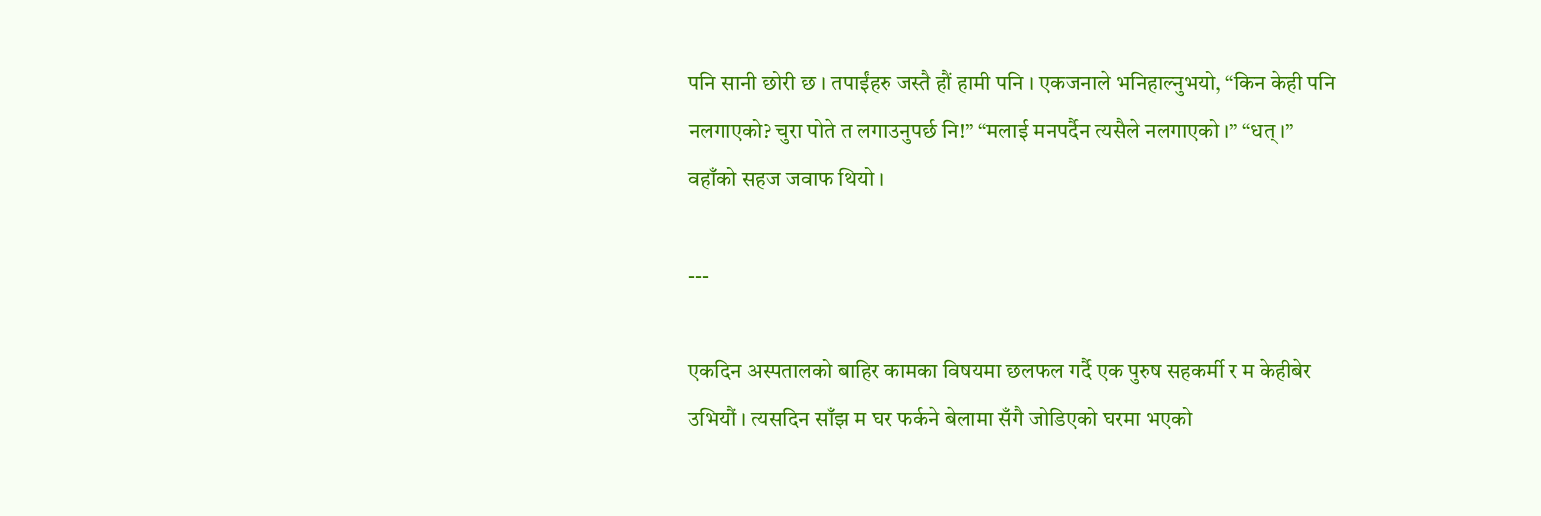पनि सानी छोरी छ । तपाईंहरु जस्तै हौं हामी पनि । एकजनाले भनिहाल्नुभयो, “किन केही पनि नलगाएको? चुरा पोते त लगाउनुपर्छ नि!” “मलाई मनपर्दैन त्यसैले नलगाएको ।” “धत् ।” वहाँको सहज जवाफ थियो ।

---

एकदिन अस्पतालको बाहिर कामका विषयमा छलफल गर्दै एक पुरुष सहकर्मी र म केहीबेर उभियौं । त्यसदिन साँझ म घर फर्कने बेलामा सँगै जोडिएको घरमा भएको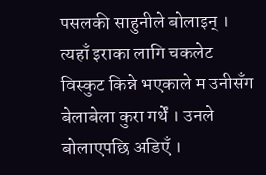पसलकी साहुनीले बोलाइन् । त्यहाँ इराका लागि चकलेट विस्कुट किन्ने भएकाले म उनीसँग बेलाबेला कुरा गर्थें । उनले बोलाएपछि अडिएँ ।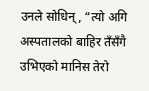उनले सोधिन्, “त्यो अगि अस्पतालको बाहिर तँसँगै उभिएको मानिस तेरो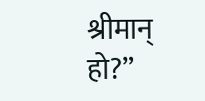श्रीमान् हो?”